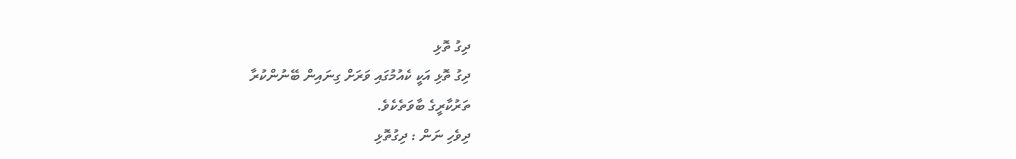ދިގު ތޮޅި
ދިގު ތޮޅި އަކީ ކެއުމުގައި ވަރަށް ގިނައިން ބޭނުންކުރާ
ތަރުކާރީގެ ބާވަތެކެވެ.
ދިވެހި ނަން : ދިގުތޮޅި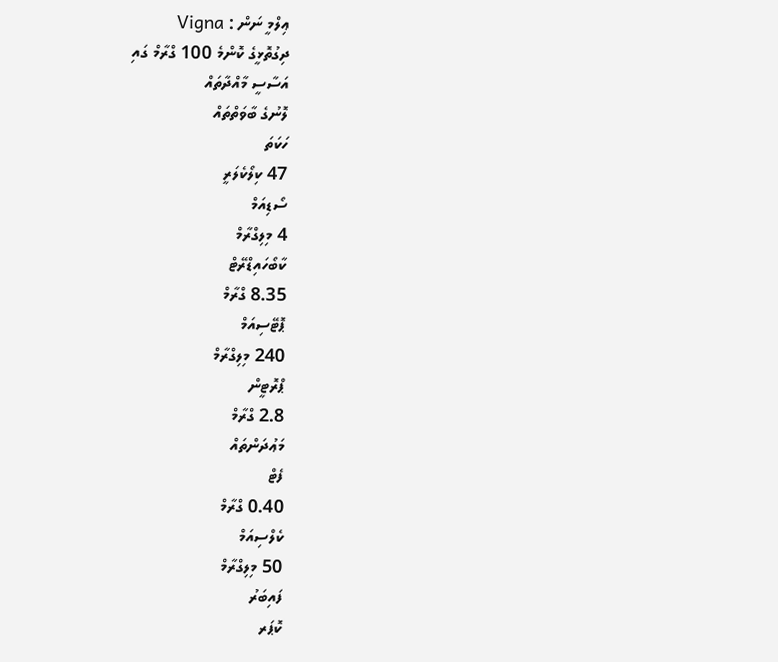ޢިލްމީ ނަން : Vigna
ދިގުތޮޅީގެ ކޮންމެ 100 ގްރާމް ގައި
އަސާސީ މާއްދާތައް
ލޮނުގެ ބާވަތްތައް
ހަކަތަ
47 ކިލޯކެލަރީ
ސޯޑިއަމް
4 މިލިގްރާމް
ކާބޯހައިޑްރޭޓް
8.35 ގްރާމް
ޕޮޓޭސިއަމް
240 މިލިގްރާމް
ޕްރޮޓީން
2.8 ގްރާމް
މަޢުދަންތައް
ފެޓް
0.40 ގްރާމް
ކެލްސިއަމް
50 މިލިގްރާމް
ފައިބަރު
ކޮޕަރ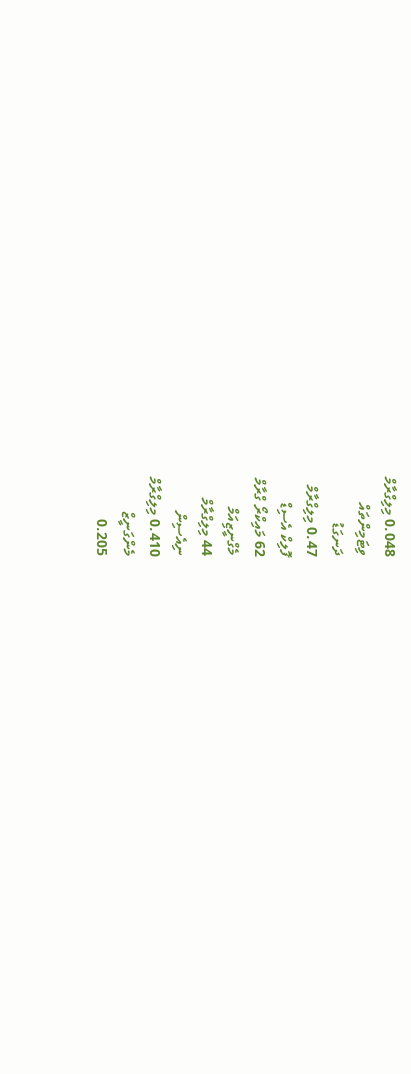0.048 މިލިގްރާމް
ވިޓަމިންތައް
ދަނގަޑު
0.47 މިލިގްރާމް
ފޮލިކް އެސިޑް
62 މައިކްރޯ ގްރާމް
މެގްނީޒިއަމް
44 މިލިގްރާމް
ނިއެސިން
0.410 މިލިގްރާމް
މެންގަނީޒް
0.205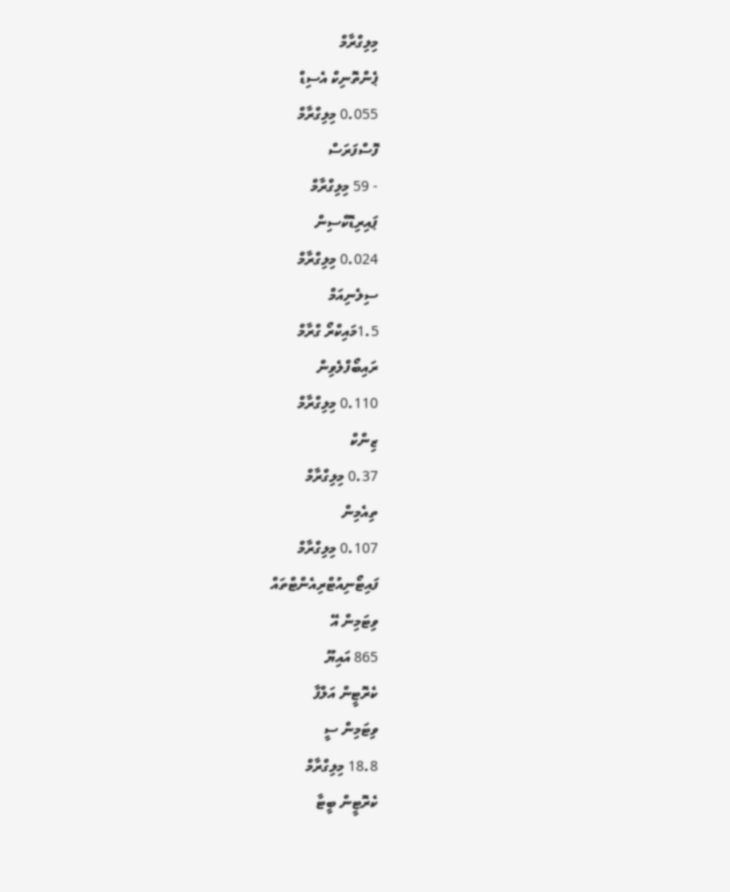މިލިގްރާމް
ޕެންތޮނިކް އެސިޑް
0.055 މިލިގްރާމް
ފޮސްފަރަސް
- 59 މިލިގްރާމް
ޕައިރިޑޮކްސިން
0.024 މިލިގްރާމް
ސިލެނިއަމް
1.5މައިކްރޯ ގްރާމް
ރައިބޯފްލެވިން
0.110 މިލިގްރާމް
ޒިންކް
0.37 މިލިގްރާމް
ތިއެމިން
0.107 މިލިގްރާމް
ފައިޓޯނިއުޓްރިއެންޓްތައް
ވިޓަމިން އޭ
865 އައިޔޫ
ކެރޮޓީން އަލްފާ
ވިޓަމިން ސީ
18.8 މިލިގްރާމް
ކެރޮޓީން ބީޓާ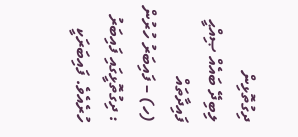ދިގުތޮޅިން
ލިބިދޭ ބައެއް ޞިއްޙީ ފައިދާތައް
(ހ) – ފައިބަރު ހުރުން : ދިގުތޮޅީގައި ފައިބަރު ހުރެއެވެ. ފައިބަރަކީ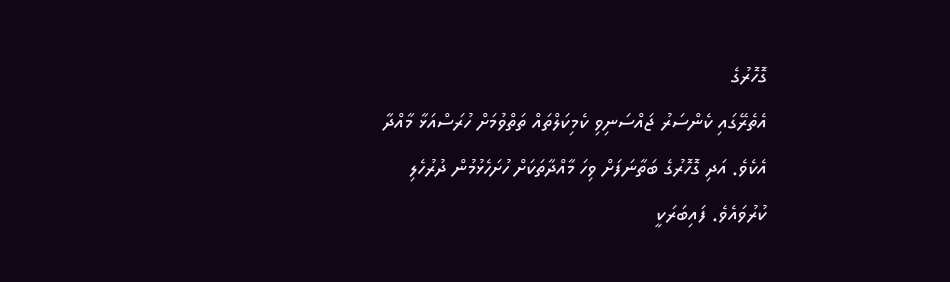ގޮހޮރުގެ
އެތެރޭގައި ކެންސަރު ޖައްސަނިވި ކެމިކަލްތައް ތަތްވުމަށް ހުރަސްއަޅާ މާއްދާ
އެކެވެ. އަދި ގޮހޮރުގެ ބަތާނަފަށް ވިހަ މާއްދާތަކަށް ހުށަހެޅުމުން ދުރުހެލި
ކުރުވައެވެ. ފައިބަރަކީ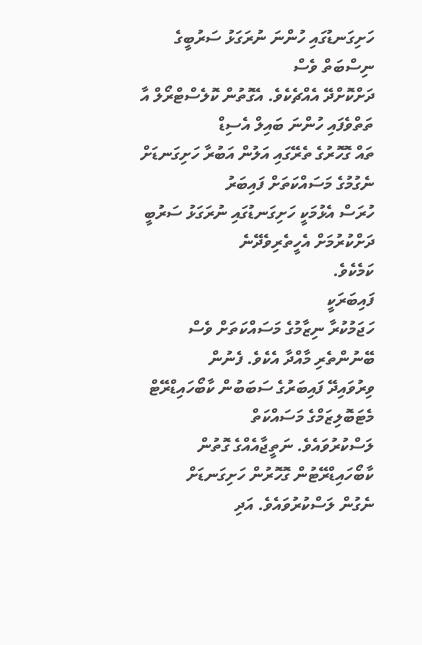ހަށިގަނޑުގައި ހުންނަ ނުރަގަޅު ސަރުބީގެ ނިސްބަތް ވެސް
ދަށްކޮށްދޭ އެއްޗެކެވެ. އެގޮތުން ކޮލެސްޓްރޯލް އާ ތަތްވެފައި ހުންނަ ބައިލް އެސިޑް
ތައް ގޮހޮރުގެ ތެރޭގައި އަލުން އަބުރާ ހަށިގަނޑަށް ނެގުމުގެ މަސައްކަތަށް ފައިބަރު
ހުރަސް އެޅުމަކީ ހަށިގަނޑުގައި ނުރަގަޅު ސަރުބީ ދަށްކުރުމަށް އެހީތެރިވެދޭނެ
ކަމެކެވެ.
ފައިބަރަކީ
ހަޖަމުކުރާ ނިޒާމުގެ މަސައްކަތަށް ވެސް ބޭނުންތެރި މާއްދާ އެކެވެ. ފެނުން
ވިރުވައިދޭ ފައިބަރުގެ ސަބަބުން ކާބޯހައިޑްރޭޓް މެޓަބޮލިޒަމްގެ މަސައްކަތް
ލަސްކުރުވައެވެ. ނަތީޖާއެއްގެ ގޮތުން ކާބޯހައިޑްރޭޓުން ގޮހޮރުން ހަށިގަނޑަށް
ނެގުން ލަސްކުރުވައެވެ. އަދި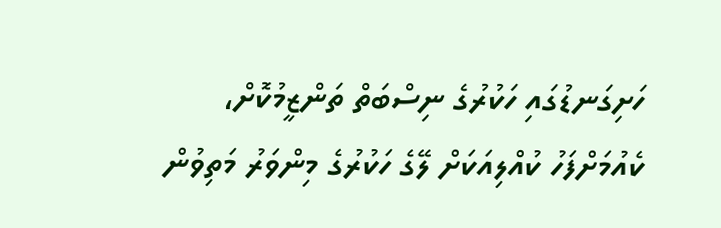ހަށިގަނޑުގައި ހަކުރުގެ ނިސްބަތް ތަންޒީމުކޮށް،
ކެއުމަށްފަހު ކުއްލިއަކަށް ލޭގެ ހަކުރުގެ މިންވަރު މަތިވުން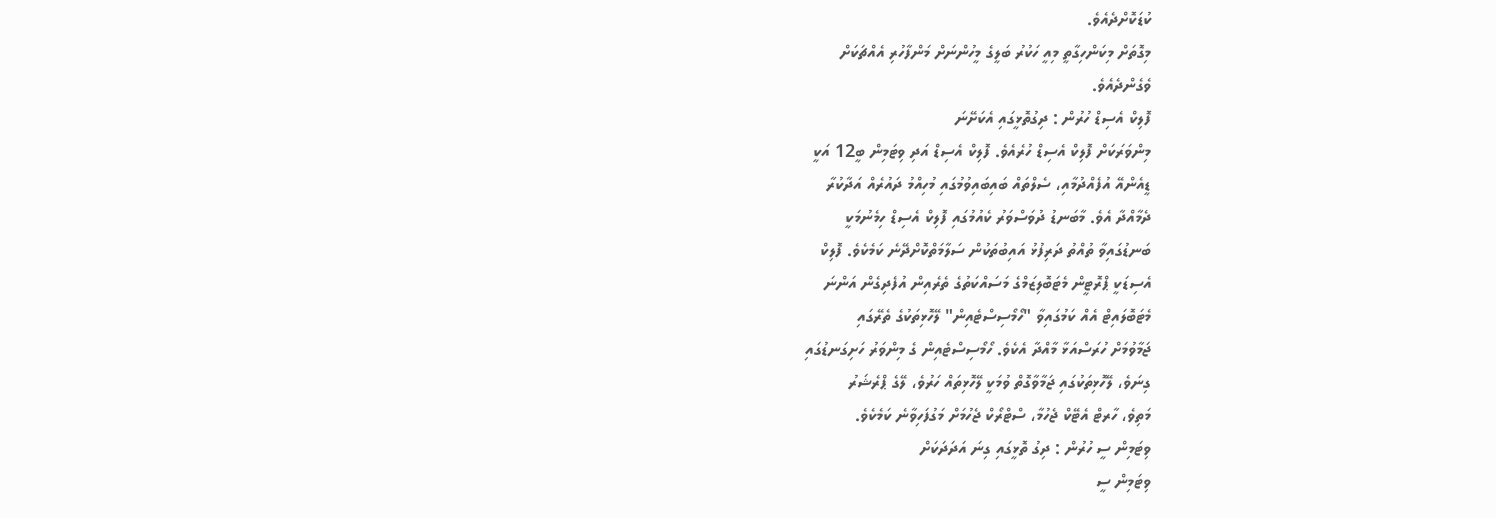ކުޑަކޮށްދެއެވެ.
މިގޮތަށް މިކަންހިގާތީ މިއީ ހަކުރު ބަލީގެ މީހުންނަށް މަންފާހުރި އެއްޗަކަށް
ވެގެންދެއެވެ.
ފޮލިކް އެސިޑް ހުރުން : ދިގުތޮޅީގައި އެކަށޭނަ
މިންވަރަކަށް ފޮލިކް އެސިޑް ހުރެއެވެ. ފޮލިކް އެސިޑް އަދި ވިޓަމިން ބީ12 އަކީ
ޑީއެންއޭ އުފެއްދުމާއި، ސެލްތައް ބައިބައިވުމުގައި މުހިއްމު ދައުރެއް އަދާކުރާ
ދެމާއްދާ އެވެ. މާބަނޑު ދުވަސްވަރު ކެއުމުގައި ފޮލިކް އެސިޑް ހިމެނުމަކީ
ބަނޑުގައިވާ ތުއްތު ދަރިފުޅު އައިބުތަކުން ސަލާމަތްކޮށްދޭނެ ކަމެކެވެ. ފޮލިކް
އެސިޑަކީ ޕްރޮޓީން މެޓަބޮލިޒަމްގެ މަސައްކަތުގެ ތެރެއިން އުފެދިގެން އަންނަ
މެޓަބޮލައިޓް އެއް ކަމުގައިވާ "ހޯމޯސިސްޓެއިން" ލޭހޮޅިތަކުގެ ތެރޭގައި
ޖަމާވުމަށް ހުރަސްއަޅާ މާއްދާ އެކެވެ. ހޯމޯސިސްޓެއިން ގެ މިންވަރު ހަށިގަނޑުގައި
ގިނަވެ، ލޭހޮޅިތަކުގައި ޖަމާވާގޮތް ވުމަކީ ލޭހޮޅިތައް ހަރުވެ، ލޭގެ ޕްރެޝަރު
މަތިވެ، ހާރޓް އެޓޭކް ޖެހުމާ، ސްޓްރޯކް ޖެހުމަށް މަގުފަހިވާނެ ކަމެކެވެ.
ވިޓަމިން ސީ ހުރުން : ދިގު ތޮޅީގައި ގިނަ އަދަދަކަށް
ވިޓަމިން ސީ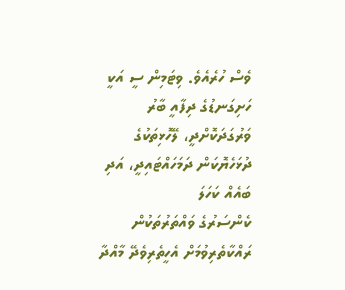ވެސް ހުރެއެވެ. ވިޓަމިން ސީ އަކީ ހަށިގަނޑުގެ ދިފާއީ ބާރު
ވަރުގަދަކޮށްދީ، ލޭހޮޅިތަކުގެ ދުޅަހެޔޮކަން ދަމަހައްޓައިދީ، އަދި ބައެއް ކަހަލަ
ކެންސަރުގެ ވައްތަރުތަކުން ރައްކާތެރިވުމަށް އެހީތެރިވެދޭ މާއްދާ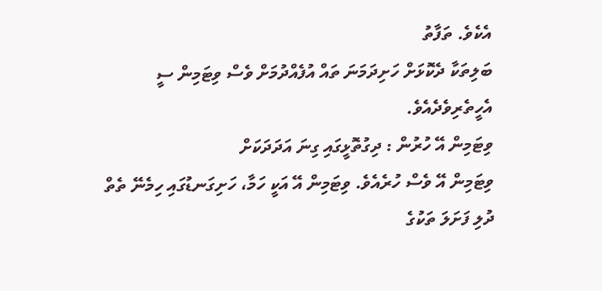އެކެވެ. ތަފާތު
ބަލިތަކާ ދެކޮޅަށް ހަށިދަމަނަ ތައް އުފެއްދުމަށް ވެސް ވިޓަމިން ސީ
އެހީތެރިވެދެއެވެ.
ވިޓަމިން އޭ ހުރުން : ދިގުތޮޅީގައި ގިނަ އަދަދަކަށް
ވިޓަމިން އޭ ވެސް ހުރެއެވެ. ވިޓަމިން އޭ އަކީ ހަމާ، ހަށިގަނޑުގައި ހިމެނޭ ތެތް
ދުލި ފަށަލަ ތަކުގެ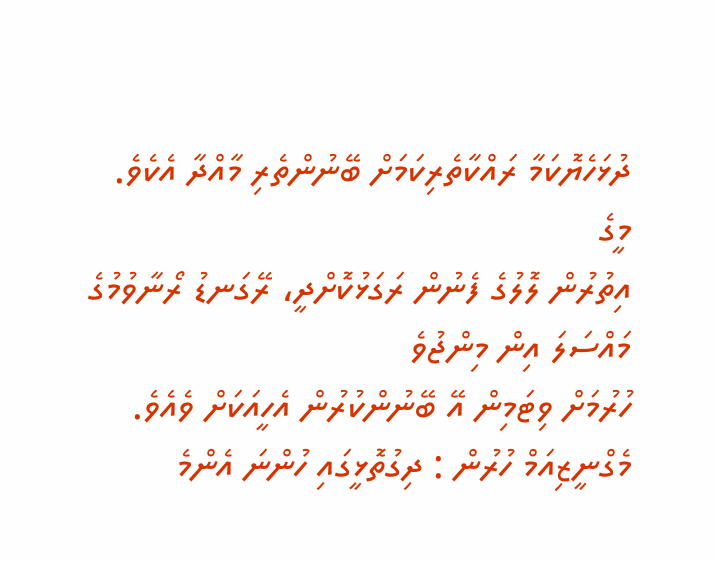ދުޅަހެޔޮކަމާ ރައްކާތެރިކަމަށް ބޭނުންތެރި މާއްދާ އެކެވެ. މީގެ
އިތުރުން ލޮލުގެ ފެނުން ރަގަޅުކޮށްދީ، ރޭގަނޑު ރޯނާވުމުގެ މައްސަލަ އިން މިންޖުވެ
ހުރުމަށް ވިޓަމިން އޭ ބޭނުންކުރުން އެހީއަކަށް ވެއެވެ.
މެގްނީޒިއަމް ހުރުން : ދިގުތޮޅީގައި ހުންނަ އެންމެ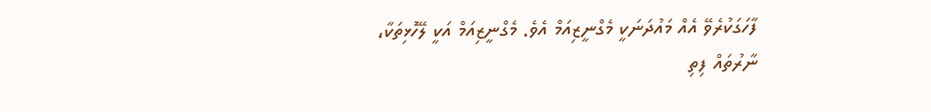ފާހަގަކުރެވޭ އެއް މައުދަނަކީ މެގްނީޒިއަމް އެވެ. މެގްނީޒިއަމް އަކީ ލޭހޮޅިތަކާ،
ނާރުތައް ފިތި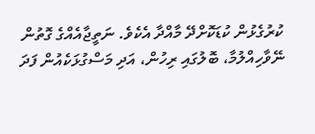ކުރުގެޅުން ކުޑަކޮށްދޭ މާއްދާ އެކެވެ. ނަތީޖާއެއްގެ ގޮތުން
ނޭވާހިއްލުމާ، ބޮލުގައި ރިހުން، އަދި މަސްގުޅަކެއުން ފަދަ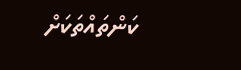ކަންތައްތަކަށް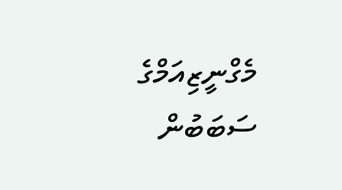މެގްނީޒިއަމްގެ ސަބަބުން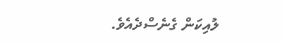ލުއިކަން ގެނެސްދެއެވެ.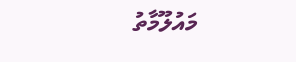މައުލޫމާތު